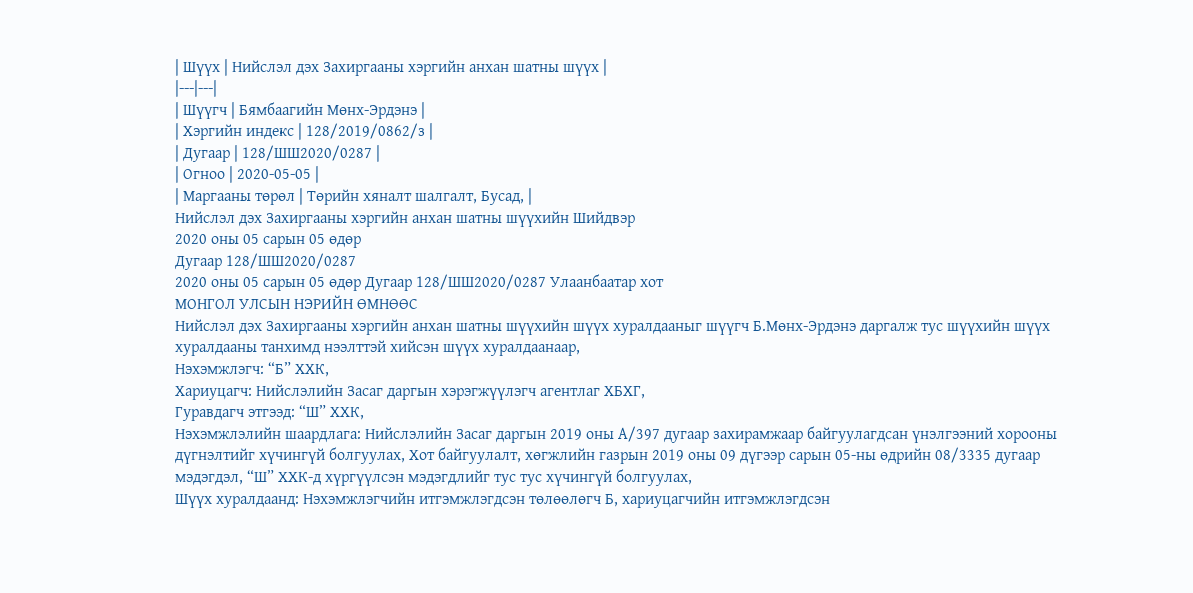| Шүүх | Нийслэл дэх Захиргааны хэргийн анхан шатны шүүх |
|---|---|
| Шүүгч | Бямбаагийн Мөнх-Эрдэнэ |
| Хэргийн индекс | 128/2019/0862/з |
| Дугаар | 128/ШШ2020/0287 |
| Огноо | 2020-05-05 |
| Маргааны төрөл | Төрийн хяналт шалгалт, Бусад, |
Нийслэл дэх Захиргааны хэргийн анхан шатны шүүхийн Шийдвэр
2020 оны 05 сарын 05 өдөр
Дугаар 128/ШШ2020/0287
2020 оны 05 сарын 05 өдөр Дугаар 128/ШШ2020/0287 Улаанбаатар хот
МОНГОЛ УЛСЫН НЭРИЙН ӨМНӨӨС
Нийслэл дэх Захиргааны хэргийн анхан шатны шүүхийн шүүх хуралдааныг шүүгч Б.Мөнх-Эрдэнэ даргалж тус шүүхийн шүүх хуралдааны танхимд нээлттэй хийсэн шүүх хуралдаанаар,
Нэхэмжлэгч: “Б” ХХК,
Хариуцагч: Нийслэлийн Засаг даргын хэрэгжүүлэгч агентлаг ХБХГ,
Гуравдагч этгээд: “Ш” ХХК,
Нэхэмжлэлийн шаардлага: Нийслэлийн Засаг даргын 2019 оны А/397 дугаар захирамжаар байгуулагдсан үнэлгээний хорооны дүгнэлтийг хүчингүй болгуулах, Хот байгуулалт, хөгжлийн газрын 2019 оны 09 дүгээр сарын 05-ны өдрийн 08/3335 дугаар мэдэгдэл, “Ш” ХХК-д хүргүүлсэн мэдэгдлийг тус тус хүчингүй болгуулах,
Шүүх хуралдаанд: Нэхэмжлэгчийн итгэмжлэгдсэн төлөөлөгч Б, хариуцагчийн итгэмжлэгдсэн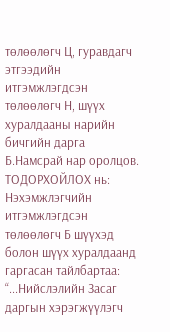төлөөлөгч Ц, гуравдагч этгээдийн итгэмжлэгдсэн төлөөлөгч Н, шүүх хуралдааны нарийн бичгийн дарга Б.Намсрай нар оролцов.
ТОДОРХОЙЛОХ нь:
Нэхэмжлэгчийн итгэмжлэгдсэн төлөөлөгч Б шүүхэд болон шүүх хуралдаанд гаргасан тайлбартаа: “...Нийслэлийн Засаг даргын хэрэгжүүлэгч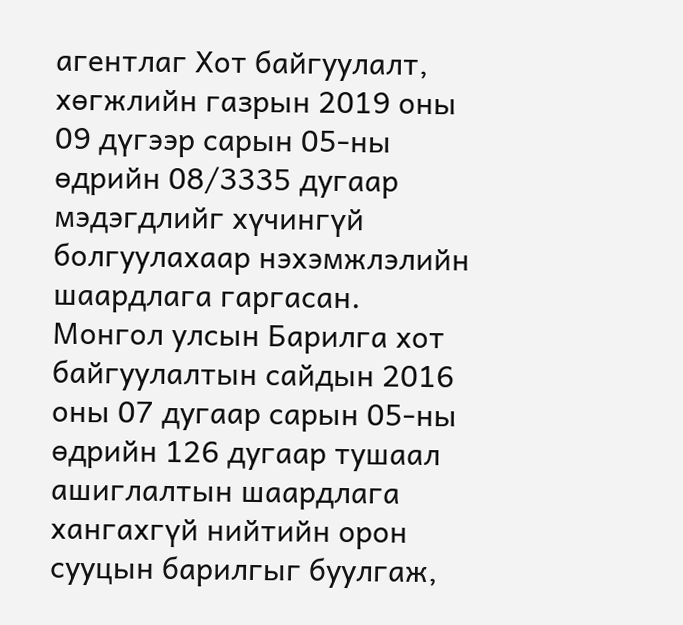агентлаг Хот байгуулалт, хөгжлийн газрын 2019 оны 09 дүгээр сарын 05-ны өдрийн 08/3335 дугаар мэдэгдлийг хүчингүй болгуулахаар нэхэмжлэлийн шаардлага гаргасан.
Монгол улсын Барилга хот байгуулалтын сайдын 2016 оны 07 дугаар сарын 05-ны өдрийн 126 дугаар тушаал ашиглалтын шаардлага хангахгүй нийтийн орон сууцын барилгыг буулгаж,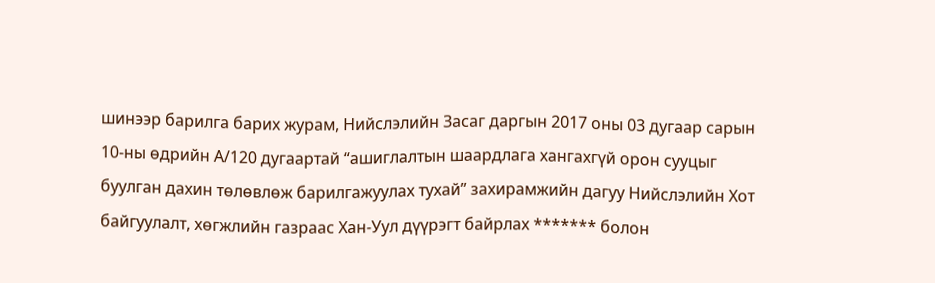шинээр барилга барих журам, Нийслэлийн Засаг даргын 2017 оны 03 дугаар сарын 10-ны өдрийн А/120 дугаартай “ашиглалтын шаардлага хангахгүй орон сууцыг буулган дахин төлөвлөж барилгажуулах тухай” захирамжийн дагуу Нийслэлийн Хот байгуулалт, хөгжлийн газраас Хан-Уул дүүрэгт байрлах ******* болон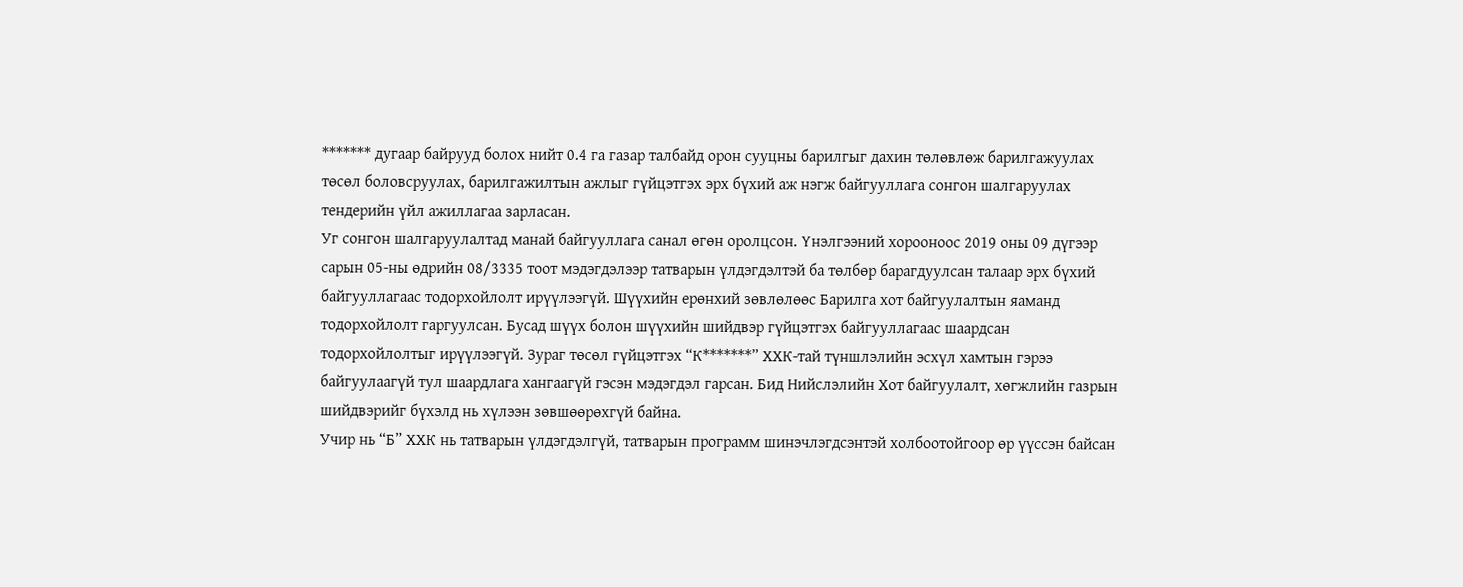******* дугаар байрууд болох нийт 0.4 га газар талбайд орон сууцны барилгыг дахин төлөвлөж барилгажуулах төсөл боловсруулах, барилгажилтын ажлыг гүйцэтгэх эрх бүхий аж нэгж байгууллага сонгон шалгаруулах тендерийн үйл ажиллагаа зарласан.
Уг сонгон шалгаруулалтад манай байгууллага санал өгөн оролцсон. Үнэлгээний хорооноос 2019 оны 09 дүгээр сарын 05-ны өдрийн 08/3335 тоот мэдэгдэлээр татварын үлдэгдэлтэй ба төлбөр барагдуулсан талаар эрх бүхий байгууллагаас тодорхойлолт ирүүлээгүй. Шүүхийн ерөнхий зөвлөлөөс Барилга хот байгуулалтын яаманд тодорхойлолт гаргуулсан. Бусад шүүх болон шүүхийн шийдвэр гүйцэтгэх байгууллагаас шаардсан тодорхойлолтыг ирүүлээгүй. Зураг төсөл гүйцэтгэх “К*******” ХХК-тай түншлэлийн эсхүл хамтын гэрээ байгуулаагүй тул шаардлага хангаагүй гэсэн мэдэгдэл гарсан. Бид Нийслэлийн Хот байгуулалт, хөгжлийн газрын шийдвэрийг бүхэлд нь хүлээн зөвшөөрөхгүй байна.
Учир нь “Б” ХХК нь татварын үлдэгдэлгүй, татварын программ шинэчлэгдсэнтэй холбоотойгоор өр үүссэн байсан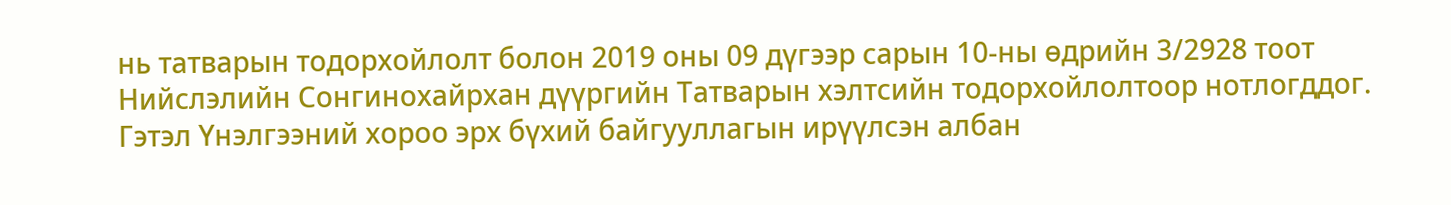нь татварын тодорхойлолт болон 2019 оны 09 дүгээр сарын 10-ны өдрийн 3/2928 тоот Нийслэлийн Сонгинохайрхан дүүргийн Татварын хэлтсийн тодорхойлолтоор нотлогддог. Гэтэл Үнэлгээний хороо эрх бүхий байгууллагын ирүүлсэн албан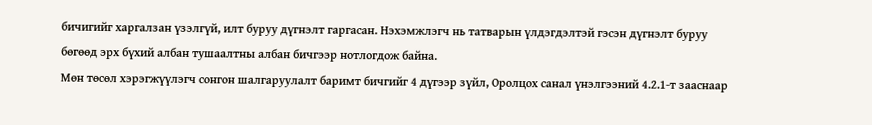бичигийг харгалзан үзэлгүй, илт буруу дүгнэлт гаргасан. Нэхэмжлэгч нь татварын үлдэгдэлтэй гэсэн дүгнэлт буруу бөгөөд эрх бүхий албан тушаалтны албан бичгээр нотлогдож байна.
Мөн төсөл хэрэгжүүлэгч сонгон шалгаруулалт баримт бичгийг 4 дүгээр зүйл, Оролцох санал үнэлгээний 4.2.1-т зааснаар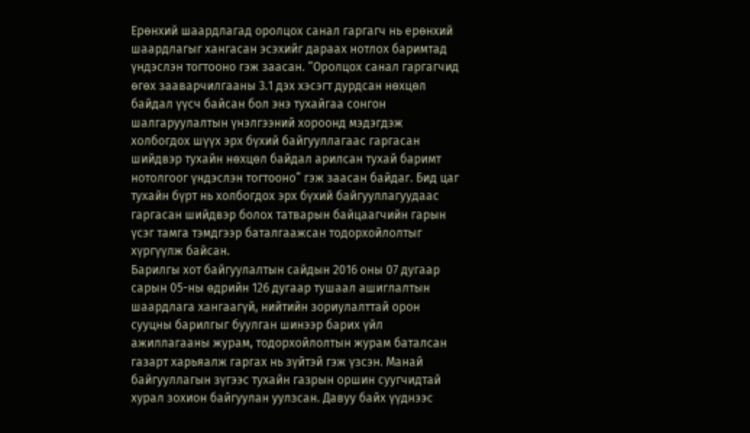Ерөнхий шаардлагад оролцох санал гаргагч нь ерөнхий шаардлагыг хангасан эсэхийг дараах нотлох баримтад үндэслэн тогтооно гэж заасан. “Оролцох санал гаргагчид өгөх зааварчилгааны 3.1 дэх хэсэгт дурдсан нөхцөл байдал үүсч байсан бол энэ тухайгаа сонгон шалгаруулалтын үнэлгээний хороонд мэдэгдэж холбогдох шүүх эрх бүхий байгууллагаас гаргасан шийдвэр тухайн нөхцөл байдал арилсан тухай баримт нотолгоог үндэслэн тогтооно” гэж заасан байдаг. Бид цаг тухайн бүрт нь холбогдох эрх бүхий байгууллагуудаас гаргасан шийдвэр болох татварын байцаагчийн гарын үсэг тамга тэмдгээр баталгаажсан тодорхойлолтыг хүргүүлж байсан.
Барилгы хот байгуулалтын сайдын 2016 оны 07 дугаар сарын 05-ны өдрийн 126 дугаар тушаал ашиглалтын шаардлага хангаагүй, нийтийн зориулалттай орон сууцны барилгыг буулган шинээр барих үйл ажиллагааны журам, тодорхойлолтын журам баталсан газарт харьяалж гаргах нь зүйтэй гэж үзсэн. Манай байгууллагын зүгээс тухайн газрын оршин суугчидтай хурал зохион байгуулан уулзсан. Давуу байх үүднээс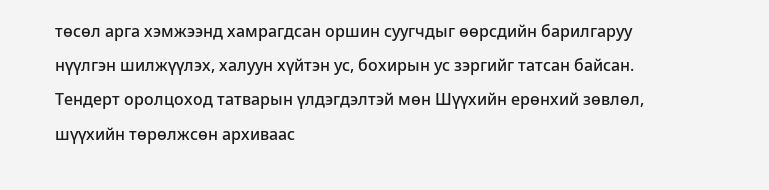төсөл арга хэмжээнд хамрагдсан оршин суугчдыг өөрсдийн барилгаруу нүүлгэн шилжүүлэх, халуун хүйтэн ус, бохирын ус зэргийг татсан байсан. Тендерт оролцоход татварын үлдэгдэлтэй мөн Шүүхийн ерөнхий зөвлөл, шүүхийн төрөлжсөн архиваас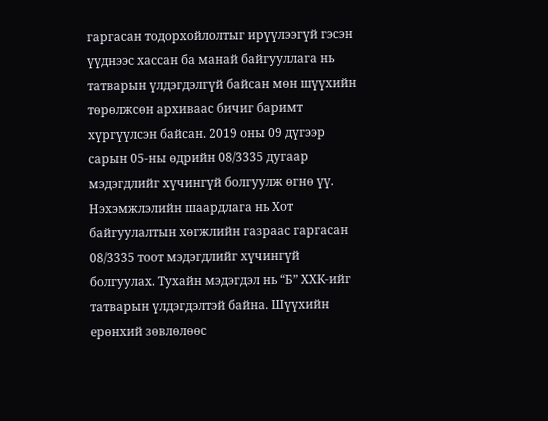гаргасан тодорхойлолтыг ирүүлээгүй гэсэн үүднээс хассан ба манай байгууллага нь татварын үлдэгдэлгүй байсан мөн шүүхийн төрөлжсөн архиваас бичиг баримт хүргүүлсэн байсан. 2019 оны 09 дүгээр сарын 05-ны өдрийн 08/3335 дугаар мэдэгдлийг хүчингүй болгуулж өгнө үү.
Нэхэмжлэлийн шаардлага нь Хот байгуулалтын хөгжлийн газраас гаргасан 08/3335 тоот мэдэгдлийг хүчингүй болгуулах. Тухайн мэдэгдэл нь “Б” ХХК-ийг татварын үлдэгдэлтэй байна. Шүүхийн ерөнхий зөвлөлөөс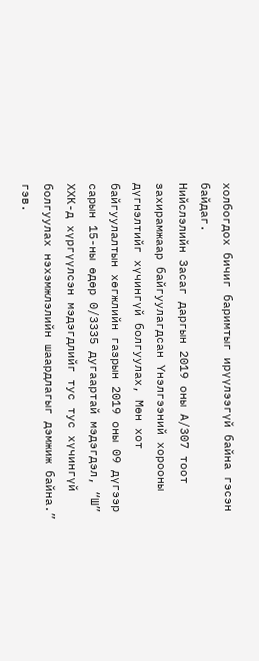холбогдох бичиг баримтыг ирүүлээгүй байна гэсэн байдаг.
Нийслэлийн Засаг даргын 2019 оны А/307 тоот захирамжаар байгуулагдсан Үнэлгээний хорооны дүгнэлтийг хүчингүй болгуулах, Мөн хот байгуулалтын хөгжлийн газрын 2019 оны 09 дүгээр сарын 15-ны өдөр 0/3335 дугаартай мэдэгдэл, “Ш” ХХК-д хүргүүлсэн мэдэгдлийг тус тус хүчингүй болгуулах нэхэмжлэлийн шаардлагыг дэмжиж байна.” гэв.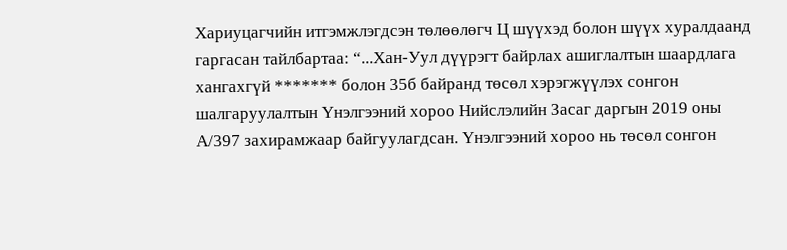Хариуцагчийн итгэмжлэгдсэн төлөөлөгч Ц шүүхэд болон шүүх хуралдаанд гаргасан тайлбартаа: “...Хан-Уул дүүрэгт байрлах ашиглалтын шаардлага хангахгүй ******* болон 35б байранд төсөл хэрэгжүүлэх сонгон шалгаруулалтын Үнэлгээний хороо Нийслэлийн Засаг даргын 2019 оны А/397 захирамжаар байгуулагдсан. Үнэлгээний хороо нь төсөл сонгон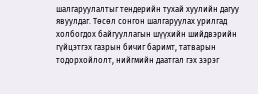шалгаруулалтыг тендерийн тухай хуулийн дагуу явуулдаг. Төсөл сонгон шалгаруулах урилгад холбогдох байгууллагын шүүхийн шийдвэрийн гүйцэтгэх газрын бичиг баримт, татварын тодорхойлолт, нийгмийн даатгал гэх зэрэг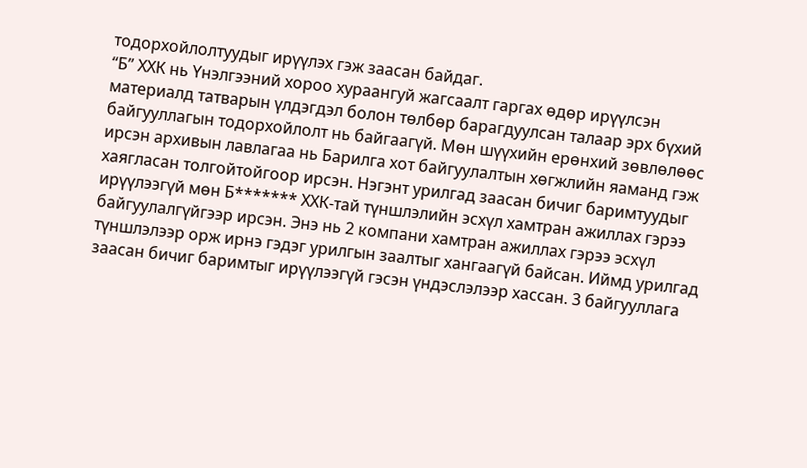тодорхойлолтуудыг ирүүлэх гэж заасан байдаг.
“Б” ХХК нь Үнэлгээний хороо хураангуй жагсаалт гаргах өдөр ирүүлсэн материалд татварын үлдэгдэл болон төлбөр барагдуулсан талаар эрх бүхий байгууллагын тодорхойлолт нь байгаагүй. Мөн шүүхийн ерөнхий зөвлөлөөс ирсэн архивын лавлагаа нь Барилга хот байгуулалтын хөгжлийн яаманд гэж хаягласан толгойтойгоор ирсэн. Нэгэнт урилгад заасан бичиг баримтуудыг ирүүлээгүй мөн Б******* ХХК-тай түншлэлийн эсхүл хамтран ажиллах гэрээ байгуулалгүйгээр ирсэн. Энэ нь 2 компани хамтран ажиллах гэрээ эсхүл түншлэлээр орж ирнэ гэдэг урилгын заалтыг хангаагүй байсан. Иймд урилгад заасан бичиг баримтыг ирүүлээгүй гэсэн үндэслэлээр хассан. 3 байгууллага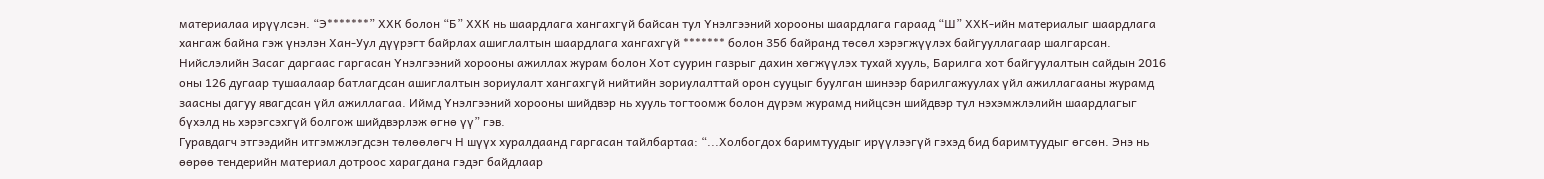материалаа ирүүлсэн. “Э*******” ХХК болон “Б” ХХК нь шаардлага хангахгүй байсан тул Үнэлгээний хорооны шаардлага гараад “Ш” ХХК-ийн материалыг шаардлага хангаж байна гэж үнэлэн Хан-Уул дүүрэгт байрлах ашиглалтын шаардлага хангахгүй ******* болон 35б байранд төсөл хэрэгжүүлэх байгууллагаар шалгарсан.
Нийслэлийн Засаг даргаас гаргасан Үнэлгээний хорооны ажиллах журам болон Хот суурин газрыг дахин хөгжүүлэх тухай хууль, Барилга хот байгуулалтын сайдын 2016 оны 126 дугаар тушаалаар батлагдсан ашиглалтын зориулалт хангахгүй нийтийн зориулалттай орон сууцыг буулган шинээр барилгажуулах үйл ажиллагааны журамд заасны дагуу явагдсан үйл ажиллагаа. Иймд Үнэлгээний хорооны шийдвэр нь хууль тогтоомж болон дүрэм журамд нийцсэн шийдвэр тул нэхэмжлэлийн шаардлагыг бүхэлд нь хэрэгсэхгүй болгож шийдвэрлэж өгнө үү” гэв.
Гуравдагч этгээдийн итгэмжлэгдсэн төлөөлөгч Н шүүх хуралдаанд гаргасан тайлбартаа: “...Холбогдох баримтуудыг ирүүлээгүй гэхэд бид баримтуудыг өгсөн. Энэ нь өөрөө тендерийн материал дотроос харагдана гэдэг байдлаар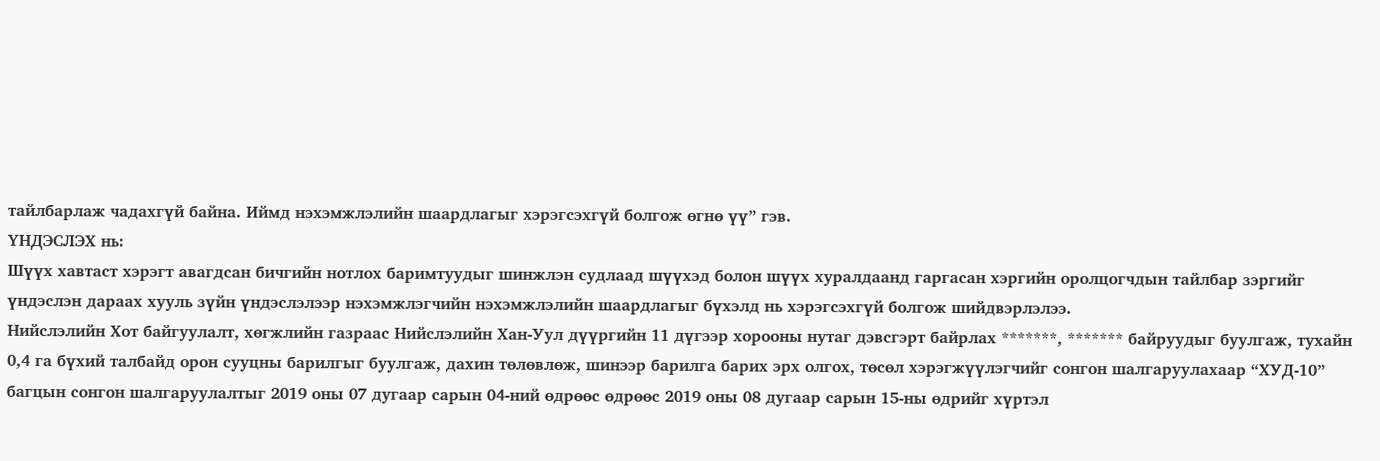тайлбарлаж чадахгүй байна. Иймд нэхэмжлэлийн шаардлагыг хэрэгсэхгүй болгож өгнө үү” гэв.
ҮНДЭСЛЭХ нь:
Шүүх хавтаст хэрэгт авагдсан бичгийн нотлох баримтуудыг шинжлэн судлаад шүүхэд болон шүүх хуралдаанд гаргасан хэргийн оролцогчдын тайлбар зэргийг үндэслэн дараах хууль зүйн үндэслэлээр нэхэмжлэгчийн нэхэмжлэлийн шаардлагыг бүхэлд нь хэрэгсэхгүй болгож шийдвэрлэлээ.
Нийслэлийн Хот байгуулалт, хөгжлийн газраас Нийслэлийн Хан-Уул дүүргийн 11 дүгээр хорооны нутаг дэвсгэрт байрлах *******, ******* байруудыг буулгаж, тухайн 0,4 га бүхий талбайд орон сууцны барилгыг буулгаж, дахин төлөвлөж, шинээр барилга барих эрх олгох, төсөл хэрэгжүүлэгчийг сонгон шалгаруулахаар “ХУД-10” багцын сонгон шалгаруулалтыг 2019 оны 07 дугаар сарын 04-ний өдрөөс өдрөөс 2019 оны 08 дугаар сарын 15-ны өдрийг хүртэл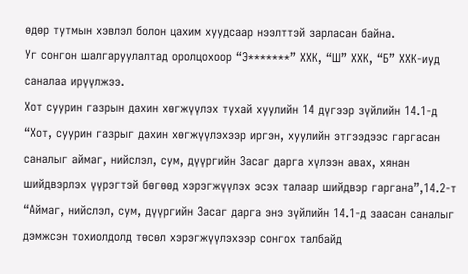өдөр тутмын хэвлэл болон цахим хуудсаар нээлттэй зарласан байна.
Уг сонгон шалгаруулалтад оролцохоор “Э*******” ХХК, “Ш” ХХК, “Б” ХХК-иуд саналаа ирүүлжээ.
Хот суурин газрын дахин хөгжүүлэх тухай хуулийн 14 дүгээр зүйлийн 14.1-д “Хот, суурин газрыг дахин хөгжүүлэхээр иргэн, хуулийн этгээдээс гаргасан саналыг аймаг, нийслэл, сум, дүүргийн Засаг дарга хүлээн авах, хянан шийдвэрлэх үүрэгтэй бөгөөд хэрэгжүүлэх эсэх талаар шийдвэр гаргана”,14.2-т “Аймаг, нийслэл, сум, дүүргийн Засаг дарга энэ зүйлийн 14.1-д заасан саналыг дэмжсэн тохиолдолд төсөл хэрэгжүүлэхээр сонгох талбайд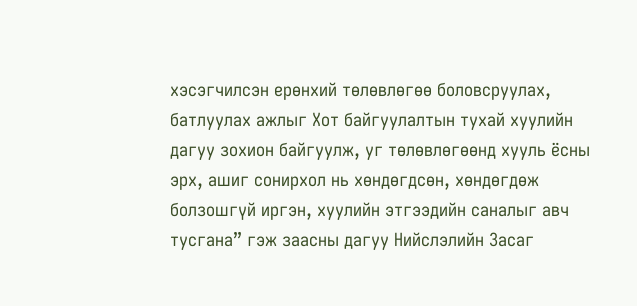хэсэгчилсэн ерөнхий төлөвлөгөө боловсруулах, батлуулах ажлыг Хот байгуулалтын тухай хуулийн дагуу зохион байгуулж, уг төлөвлөгөөнд хууль ёсны эрх, ашиг сонирхол нь хөндөгдсөн, хөндөгдөж болзошгүй иргэн, хуулийн этгээдийн саналыг авч тусгана” гэж заасны дагуу Нийслэлийн Засаг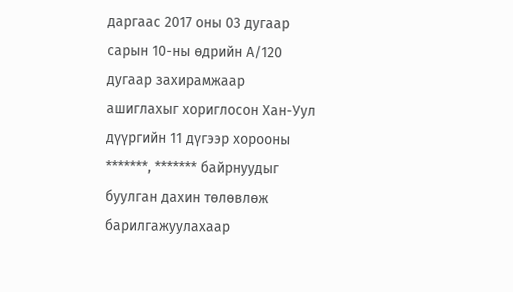даргаас 2017 оны 03 дугаар сарын 10-ны өдрийн А/120 дугаар захирамжаар ашиглахыг хориглосон Хан-Уул дүүргийн 11 дүгээр хорооны *******, ******* байрнуудыг буулган дахин төлөвлөж барилгажуулахаар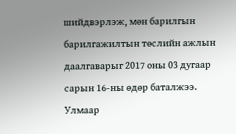шийдвэрлэж, мөн барилгын барилгажилтын төслийн ажлын даалгаварыг 2017 оны 03 дугаар сарын 16-ны өдөр баталжээ.
Улмаар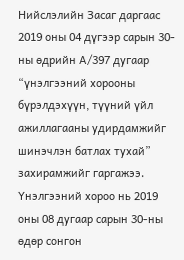Нийслэлийн Засаг даргаас 2019 оны 04 дүгээр сарын 30-ны өдрийн А/397 дугаар “үнэлгээний хорооны бүрэлдэхүүн, түүний үйл ажиллагааны удирдамжийг шинэчлэн батлах тухай” захирамжийг гаргажээ.
Үнэлгээний хороо нь 2019 оны 08 дугаар сарын 30-ны өдөр сонгон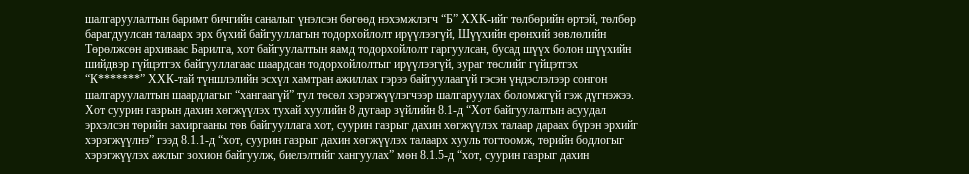шалгаруулалтын баримт бичгийн саналыг үнэлсэн бөгөөд нэхэмжлэгч “Б” ХХК-ийг төлбөрийн өртэй, төлбөр барагдуулсан талаарх эрх бүхий байгууллагын тодорхойлолт ирүүлээгүй, Шүүхийн ерөнхий зөвлөлийн Төрөлжсөн архиваас Барилга, хот байгуулалтын яамд тодорхойлолт гаргуулсан, бусад шүүх болон шүүхийн шийдвэр гүйцэтгэх байгууллагаас шаардсан тодорхойлолтыг ирүүлээгүй, зураг төслийг гүйцэтгэх “К*******” ХХК-тай түншлэлийн эсхүл хамтран ажиллах гэрээ байгуулаагүй гэсэн үндэслэлээр сонгон шалгаруулалтын шаардлагыг “хангаагүй” тул төсөл хэрэгжүүлэгчээр шалгаруулах боломжгүй гэж дүгнэжээ.
Хот суурин газрын дахин хөгжүүлэх тухай хуулийн 8 дугаар зүйлийн 8.1-д “Хот байгуулалтын асуудал эрхэлсэн төрийн захиргааны төв байгууллага хот, суурин газрыг дахин хөгжүүлэх талаар дараах бүрэн эрхийг хэрэгжүүлнэ” гээд 8.1.1-д “хот, суурин газрыг дахин хөгжүүлэх талаарх хууль тогтоомж, төрийн бодлогыг хэрэгжүүлэх ажлыг зохион байгуулж, биелэлтийг хангуулах” мөн 8.1.5-д “хот, суурин газрыг дахин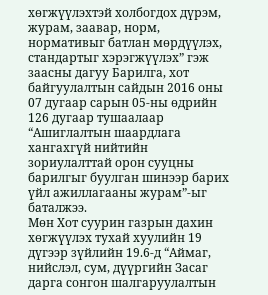хөгжүүлэхтэй холбогдох дүрэм, журам, заавар, норм, нормативыг батлан мөрдүүлэх, стандартыг хэрэгжүүлэх” гэж заасны дагуу Барилга, хот байгуулалтын сайдын 2016 оны 07 дугаар сарын 05-ны өдрийн 126 дугаар тушаалаар “Ашиглалтын шаардлага хангахгүй нийтийн зориулалттай орон сууцны барилгыг буулган шинээр барих үйл ажиллагааны журам”-ыг баталжээ.
Мөн Хот суурин газрын дахин хөгжүүлэх тухай хуулийн 19 дүгээр зүйлийн 19.6-д “Аймаг, нийслэл, сум, дүүргийн Засаг дарга сонгон шалгаруулалтын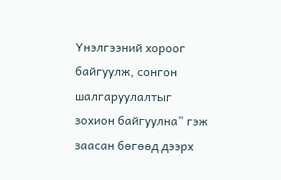Үнэлгээний хороог байгуулж, сонгон шалгаруулалтыг зохион байгуулна” гэж заасан бөгөөд дээрх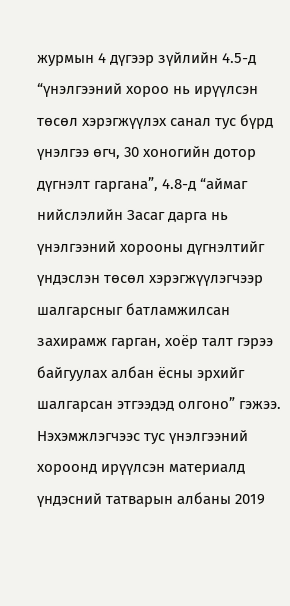журмын 4 дүгээр зүйлийн 4.5-д “үнэлгээний хороо нь ирүүлсэн төсөл хэрэгжүүлэх санал тус бүрд үнэлгээ өгч, 30 хоногийн дотор дүгнэлт гаргана”, 4.8-д “аймаг нийслэлийн Засаг дарга нь үнэлгээний хорооны дүгнэлтийг үндэслэн төсөл хэрэгжүүлэгчээр шалгарсныг батламжилсан захирамж гарган, хоёр талт гэрээ байгуулах албан ёсны эрхийг шалгарсан этгээдэд олгоно” гэжээ.
Нэхэмжлэгчээс тус үнэлгээний хороонд ирүүлсэн материалд үндэсний татварын албаны 2019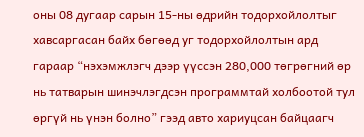оны 08 дугаар сарын 15-ны өдрийн тодорхойлолтыг хавсаргасан байх бөгөөд уг тодорхойлолтын ард гараар “нэхэмжлэгч дээр үүссэн 280,000 төгрөгний өр нь татварын шинэчлэгдсэн программтай холбоотой тул өргүй нь үнэн болно” гээд авто хариуцсан байцаагч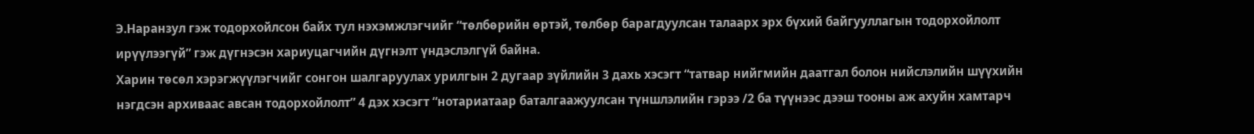Э.Наранзул гэж тодорхойлсон байх тул нэхэмжлэгчийг “төлбөрийн өртэй, төлбөр барагдуулсан талаарх эрх бүхий байгууллагын тодорхойлолт ирүүлээгүй” гэж дүгнэсэн хариуцагчийн дүгнэлт үндэслэлгүй байна.
Харин төсөл хэрэгжүүлэгчийг сонгон шалгаруулах урилгын 2 дугаар зүйлийн 3 дахь хэсэгт “татвар нийгмийн даатгал болон нийслэлийн шүүхийн нэгдсэн архиваас авсан тодорхойлолт” 4 дэх хэсэгт “нотариатаар баталгаажуулсан түншлэлийн гэрээ /2 ба түүнээс дээш тооны аж ахуйн хамтарч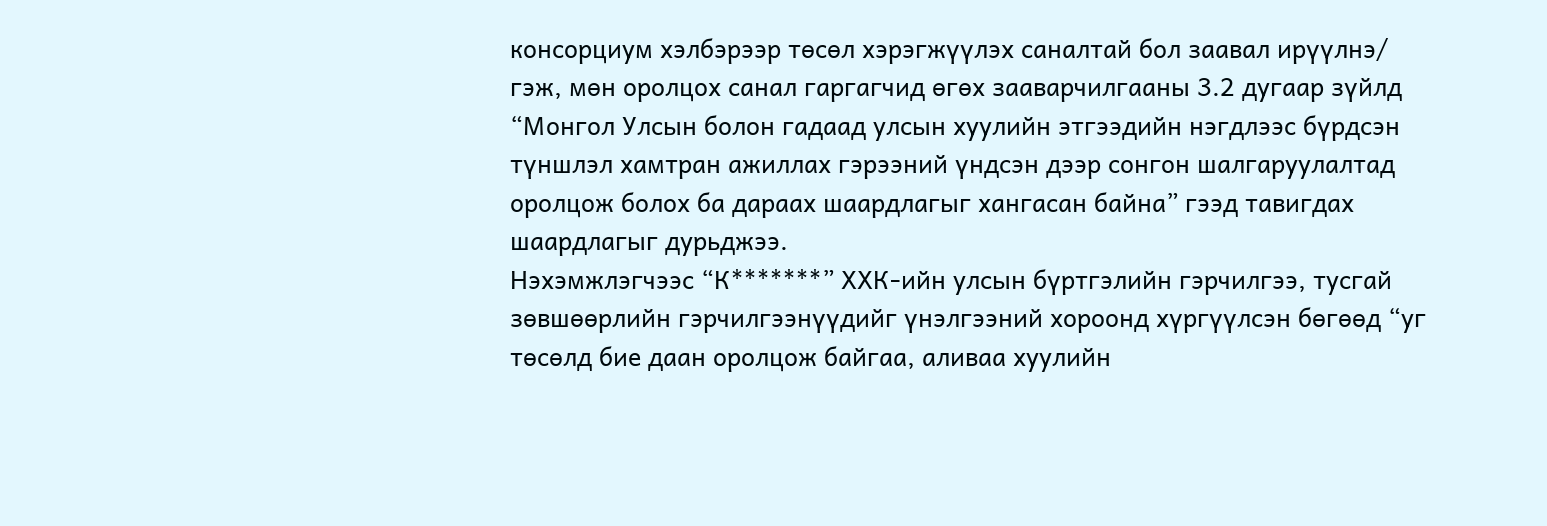консорциум хэлбэрээр төсөл хэрэгжүүлэх саналтай бол заавал ирүүлнэ/ гэж, мөн оролцох санал гаргагчид өгөх зааварчилгааны 3.2 дугаар зүйлд “Монгол Улсын болон гадаад улсын хуулийн этгээдийн нэгдлээс бүрдсэн түншлэл хамтран ажиллах гэрээний үндсэн дээр сонгон шалгаруулалтад оролцож болох ба дараах шаардлагыг хангасан байна” гээд тавигдах шаардлагыг дурьджээ.
Нэхэмжлэгчээс “К*******” ХХК-ийн улсын бүртгэлийн гэрчилгээ, тусгай зөвшөөрлийн гэрчилгээнүүдийг үнэлгээний хороонд хүргүүлсэн бөгөөд “уг төсөлд бие даан оролцож байгаа, аливаа хуулийн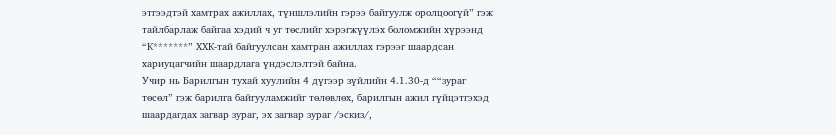этгээдтэй хамтрах ажиллах, түншлэлийн гэрээ байгуулж оролцоогүй” гэж тайлбарлаж байгаа хэдий ч уг төслийг хэрэгжүүлэх боломжийн хүрээнд “К*******” ХХК-тай байгуулсан хамтран ажиллах гэрээг шаардсан хариуцагчийн шаардлага үндэслэлтэй байна.
Учир нь Барилгын тухай хуулийн 4 дүгээр зүйлийн 4.1.30-д ““зураг төсөл” гэж барилга байгууламжийг төлөвлөх, барилгын ажил гүйцэтгэхэд шаардагдах загвар зураг, эх загвар зураг /эскиз/,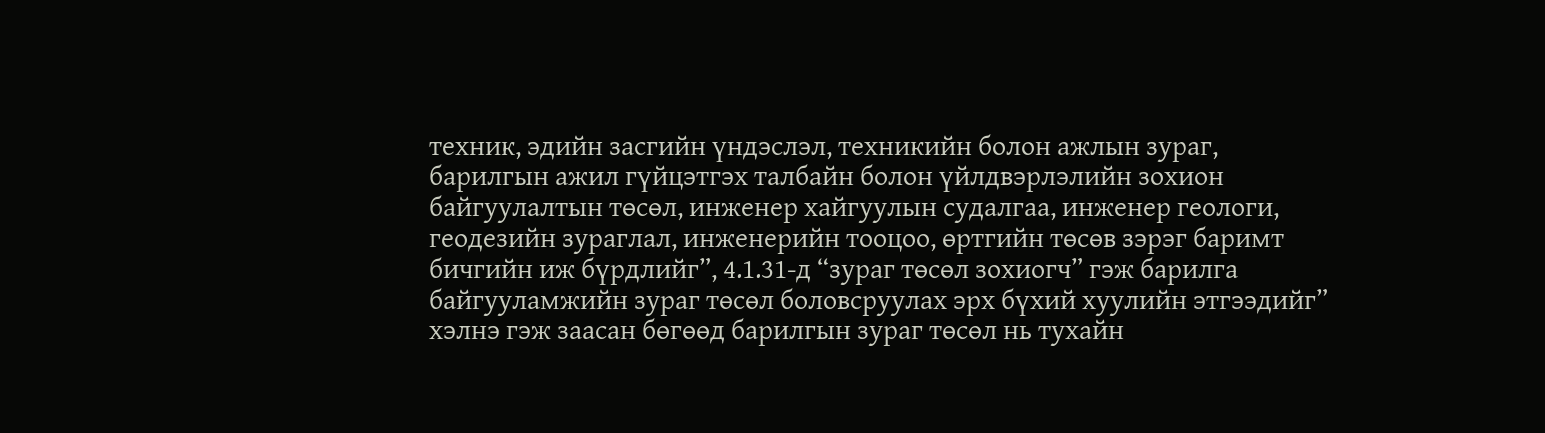техник, эдийн засгийн үндэслэл, техникийн болон ажлын зураг, барилгын ажил гүйцэтгэх талбайн болон үйлдвэрлэлийн зохион байгуулалтын төсөл, инженер хайгуулын судалгаа, инженер геологи, геодезийн зураглал, инженерийн тооцоо, өртгийн төсөв зэрэг баримт бичгийн иж бүрдлийг”, 4.1.31-д “зураг төсөл зохиогч” гэж барилга байгууламжийн зураг төсөл боловсруулах эрх бүхий хуулийн этгээдийг” хэлнэ гэж заасан бөгөөд барилгын зураг төсөл нь тухайн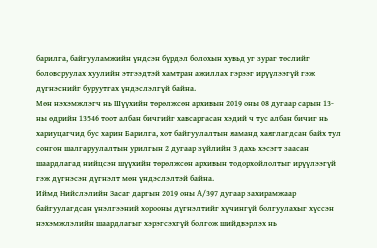барилга, байгууламжийн үндсэн бүрдэл болохын хувьд уг зураг төслийг боловсруулах хуулийн этгээдтэй хамтран ажиллах гэрээг ирүүлээгүй гэж дүгнэснийг буруутгах үндэслэлгүй байна.
Мөн нэхэмжлэгч нь Шүүхийн төрөлжсөн архивын 2019 оны 08 дугаар сарын 13-ны өдрийн 13546 тоот албан бичгийг хавсаргасан хэдий ч тус албан бичиг нь хариуцагчид бус харин Барилга, хот байгуулалтын яаманд хаяглагдсан байх тул сонгон шалгаруулалтын урилгын 2 дугаар зүйлийн 3 дахь хэсэгт заасан шаардлагад нийцсэн шүүхийн төрөлжсөн архивын тодорхойлолтыг ирүүлээгүй гэж дүгнэсэн дүгнэлт мөн үндэслэлтэй байна.
Иймд Нийслэлийн Засаг даргын 2019 оны А/397 дугаар захирамжаар байгуулагдсан үнэлгээний хорооны дүгнэлтийг хүчингүй болгуулахыг хүссэн нэхэмжлэлийн шаардлагыг хэрэгсэхгүй болгож шийдвэрлэх нь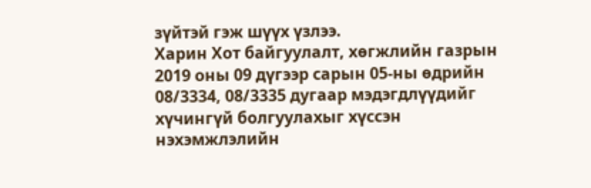зүйтэй гэж шүүх үзлээ.
Харин Хот байгуулалт, хөгжлийн газрын 2019 оны 09 дүгээр сарын 05-ны өдрийн 08/3334, 08/3335 дугаар мэдэгдлүүдийг хүчингүй болгуулахыг хүссэн нэхэмжлэлийн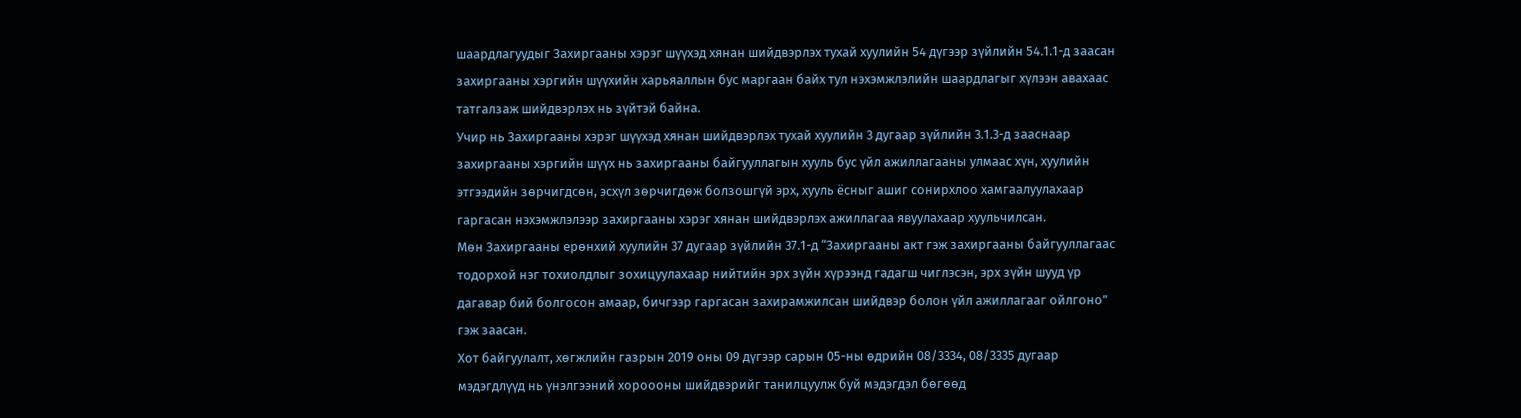шаардлагуудыг Захиргааны хэрэг шүүхэд хянан шийдвэрлэх тухай хуулийн 54 дүгээр зүйлийн 54.1.1-д заасан захиргааны хэргийн шүүхийн харьяаллын бус маргаан байх тул нэхэмжлэлийн шаардлагыг хүлээн авахаас татгалзаж шийдвэрлэх нь зүйтэй байна.
Учир нь Захиргааны хэрэг шүүхэд хянан шийдвэрлэх тухай хуулийн 3 дугаар зүйлийн 3.1.3-д зааснаар захиргааны хэргийн шүүх нь захиргааны байгууллагын хууль бус үйл ажиллагааны улмаас хүн, хуулийн этгээдийн зөрчигдсөн, эсхүл зөрчигдөж болзошгүй эрх, хууль ёсныг ашиг сонирхлоо хамгаалуулахаар гаргасан нэхэмжлэлээр захиргааны хэрэг хянан шийдвэрлэх ажиллагаа явуулахаар хуульчилсан.
Мөн Захиргааны ерөнхий хуулийн 37 дугаар зүйлийн 37.1-д “Захиргааны акт гэж захиргааны байгууллагаас тодорхой нэг тохиолдлыг зохицуулахаар нийтийн эрх зүйн хүрээнд гадагш чиглэсэн, эрх зүйн шууд үр дагавар бий болгосон амаар, бичгээр гаргасан захирамжилсан шийдвэр болон үйл ажиллагааг ойлгоно” гэж заасан.
Хот байгуулалт, хөгжлийн газрын 2019 оны 09 дүгээр сарын 05-ны өдрийн 08/3334, 08/3335 дугаар мэдэгдлүүд нь үнэлгээний хороооны шийдвэрийг танилцуулж буй мэдэгдэл бөгөөд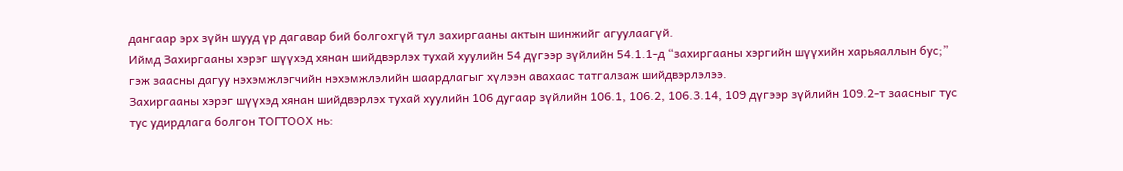дангаар эрх зүйн шууд үр дагавар бий болгохгүй тул захиргааны актын шинжийг агуулаагүй.
Иймд Захиргааны хэрэг шүүхэд хянан шийдвэрлэх тухай хуулийн 54 дүгээр зүйлийн 54.1.1-д “захиргааны хэргийн шүүхийн харьяаллын бус;” гэж заасны дагуу нэхэмжлэгчийн нэхэмжлэлийн шаардлагыг хүлээн авахаас татгалзаж шийдвэрлэлээ.
Захиргааны хэрэг шүүхэд хянан шийдвэрлэх тухай хуулийн 106 дугаар зүйлийн 106.1, 106.2, 106.3.14, 109 дүгээр зүйлийн 109.2-т заасныг тус тус удирдлага болгон ТОГТООХ нь: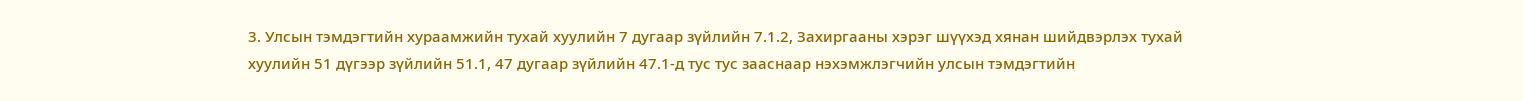3. Улсын тэмдэгтийн хураамжийн тухай хуулийн 7 дугаар зүйлийн 7.1.2, Захиргааны хэрэг шүүхэд хянан шийдвэрлэх тухай хуулийн 51 дүгээр зүйлийн 51.1, 47 дугаар зүйлийн 47.1-д тус тус зааснаар нэхэмжлэгчийн улсын тэмдэгтийн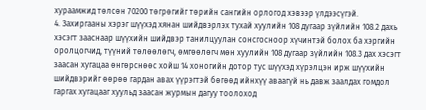хураамжид төлсөн 70200 төгрөгийг төрийн сангийн орлогод хэвээр үлдээсүгэй.
4. Захиргааны хэрэг шүүхэд хянан шийдвэрлэх тухай хуулийн 108 дугаар зүйлийн 108.2 дахь хэсэгт зааснаар шүүхийн шийдвэр танилцуулан сонсгосноор хүчинтэй болох ба хэргийн оролцогчид, түүний төлөөлөгч, өмгөөлөгч мөн хуулийн 108 дугаар зүйлийн 108.3 дах хэсэгт заасан хугацаа өнгөрснөөс хойш 14 хоногийн дотор тус шүүхэд хүрэлцэн ирж шүүхийн шийдвэрийг өөрөө гардан авах үүрэгтэй бөгөөд ийнхүү аваагүй нь давж заалдах гомдол гаргах хугацааг хуульд заасан журмын дагуу тоолоход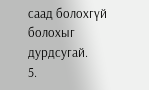саад болохгүй болохыг дурдсугай.
5.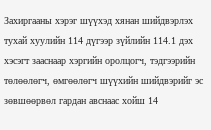Захиргааны хэрэг шүүхэд хянан шийдвэрлэх тухай хуулийн 114 дүгээр зүйлийн 114.1 дэх хэсэгт зааснаар хэргийн оролцогч, тэдгээрийн төлөөлөгч, өмгөөлөгч шүүхийн шийдвэрийг эс зөвшөөрвөл гардан авснаас хойш 14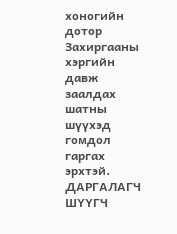хоногийн дотор Захиргааны хэргийн давж заалдах шатны шүүхэд гомдол гаргах эрхтэй.
ДАРГАЛАГЧ ШҮҮГЧ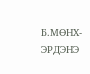Б.МӨНХ-ЭРДЭНЭ